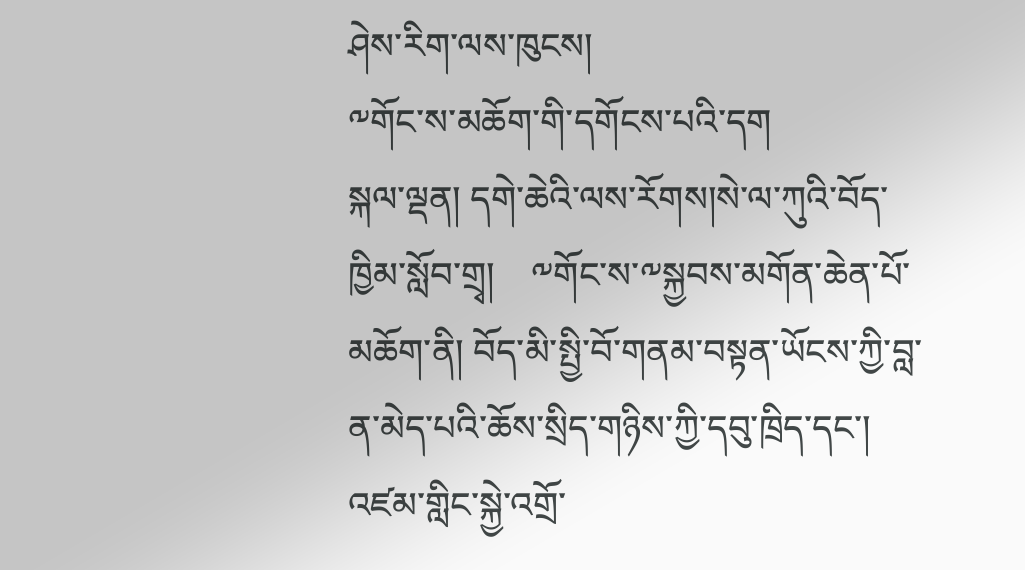ཤེས་རིག་ལས་ཁུངས།
༸གོང་ས་མཆོག་གི་དགོངས་པའི་དག
སྐལ་ལྡན། དགེ་ཆེའི་ལས་རོགས།སེ་ལ་ཀུའི་བོད་ཁྱིམ་སློབ་གྲྭ།    ༸གོང་ས་༸སྐྱབས་མགོན་ཆེན་པོ་མཆོག་ནི། བོད་མི་སྤྱི་བོ་གནམ་བསྟན་ཡོངས་ཀྱི་བླ་ན་མེད་པའི་ཆོས་སྲིད་གཉིས་ཀྱི་དབུ་ཁྲིད་དང་། འཛམ་གླིང་སྐྱེ་འགྲོ་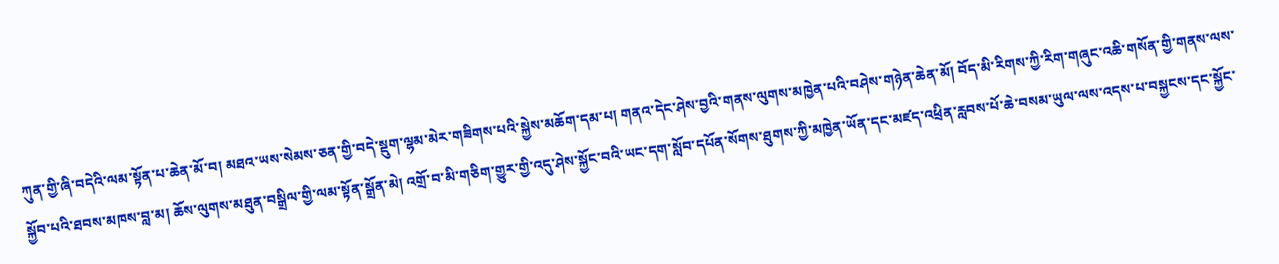ཀུན་གྱི་ཞི་བདེའི་ལམ་སྟོན་པ་ཆེན་མོ་བ། མཐའ་ཡས་སེམས་ཅན་གྱི་བདེ་སྡུག་ལྷམ་མེར་གཟིགས་པའི་སྐྱེས་མཆོག་དམ་པ། གནའ་དེང་ཤེས་བྱའི་གནས་ལུགས་མཁྱེན་པའི་བཤེས་གཉེན་ཆེན་མོ། བོད་མི་རིགས་ཀྱི་རིག་གཞུང་འཆི་གསོན་གྱི་གནས་ལས་སྐྱོབ་པའི་ཐབས་མཁས་བླ་མ། ཆོས་ལུགས་མཐུན་བསྒྲིལ་གྱི་ལམ་སྟོན་སྒྲོན་མེ། འགྲོ་བ་མི་གཅིག་གྱུར་གྱི་འདུ་ཤེས་སྐྱོང་བའི་ཡང་དག་སློབ་དཔོན་སོགས་ཐུགས་ཀྱི་མཁྱེན་ཡོན་དང་མཛད་འཕྲིན་རླབས་པོ་ཆེ་བསམ་ཡུལ་ལས་འདས་པ་བསྐྱངས་དང་སྐྱོང་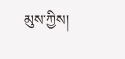མུས་ཀྱིས།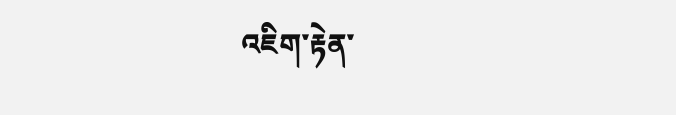འཇིག་རྟེན་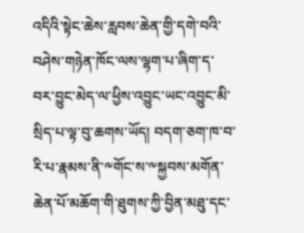འདིའི་སྟེང་ཆེས་རླབས་ཆེན་གྱི་དགེ་བའི་བཤེས་གཉེན་ཁོང་ལས་ལྷག་པ་ཞིག་ད་བར་བྱུང་མེད་ལ་ཕྱིས་འབྱུང་ཡང་འབྱུང་མི་སྲིད་པ་ལྟ་བུ་ཆགས་ཡོད། བདག་ཅག་ཁ་བ་རི་པ་རྣམས་ནི་༸གོང་ས་༸སྐྱབས་མགོན་ཆེན་པོ་མཆོག་གི་ཐུགས་ཀྱི་བྱིན་མཐུ་དང་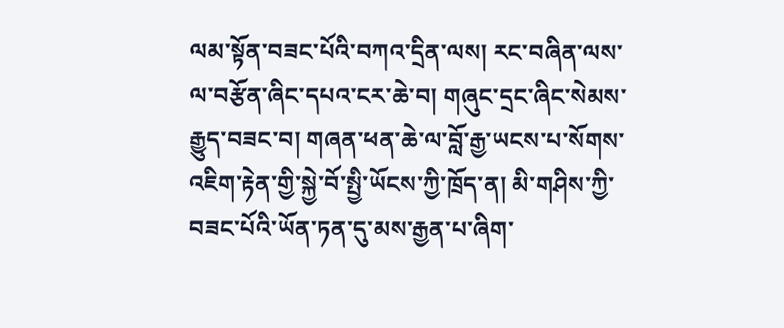ལམ་སྟོན་བཟང་པོའི་བཀའ་དྲིན་ལས། རང་བཞིན་ལས་ལ་བརྩོན་ཞིང་དཔའ་ངར་ཆེ་བ། གཞུང་དྲང་ཞིང་སེམས་རྒྱུད་བཟང་བ། གཞན་ཕན་ཆེ་ལ་བློ་རྒྱ་ཡངས་པ་སོགས་འཇིག་རྟེན་གྱི་སྐྱེ་བོ་སྤྱི་ཡོངས་ཀྱི་ཁྲོད་ན། མི་གཤིས་ཀྱི་བཟང་པོའི་ཡོན་ཏན་དུ་མས་རྒྱན་པ་ཞིག་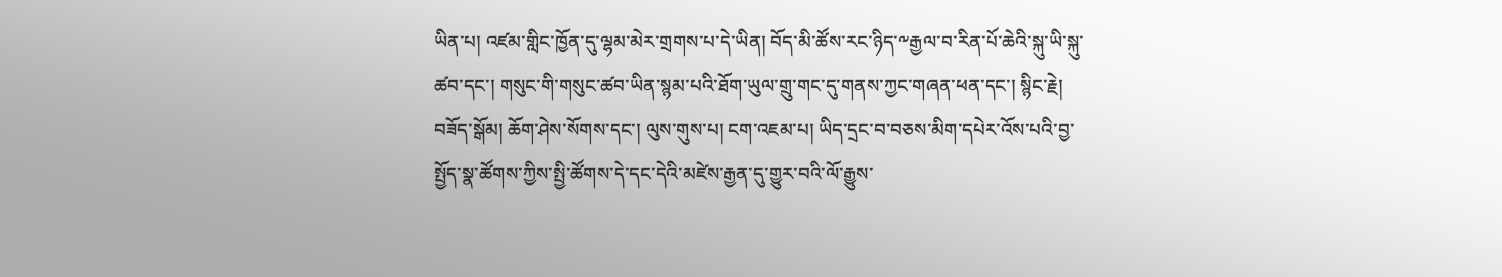ཡིན་པ། འཛམ་གླིང་ཁྱོན་དུ་ལྷམ་མེར་གྲགས་པ་དེ་ཡིན། བོད་མི་ཚོས་རང་ཉིད་༸རྒྱལ་བ་རིན་པོ་ཆེའི་སྐུ་ཡི་སྐུ་ཚབ་དང་། གསུང་གི་གསུང་ཚབ་ཡིན་སྙམ་པའི་ཐོག་ཡུལ་གྲུ་གང་དུ་གནས་ཀྱང་གཞན་ཕན་དང་། སྙིང་རྗེ། བཟོད་སྒོམ། ཆོག་ཤེས་སོགས་དང་། ལུས་གུས་པ། ངག་འཇམ་པ། ཡིད་དྲང་བ་བཅས་མིག་དཔེར་འོས་པའི་བྱ་སྤྱོད་སྣ་ཚོགས་ཀྱིས་སྤྱི་ཚོགས་དེ་དང་དེའི་མཛེས་རྒྱན་དུ་གྱུར་བའི་ལོ་རྒྱུས་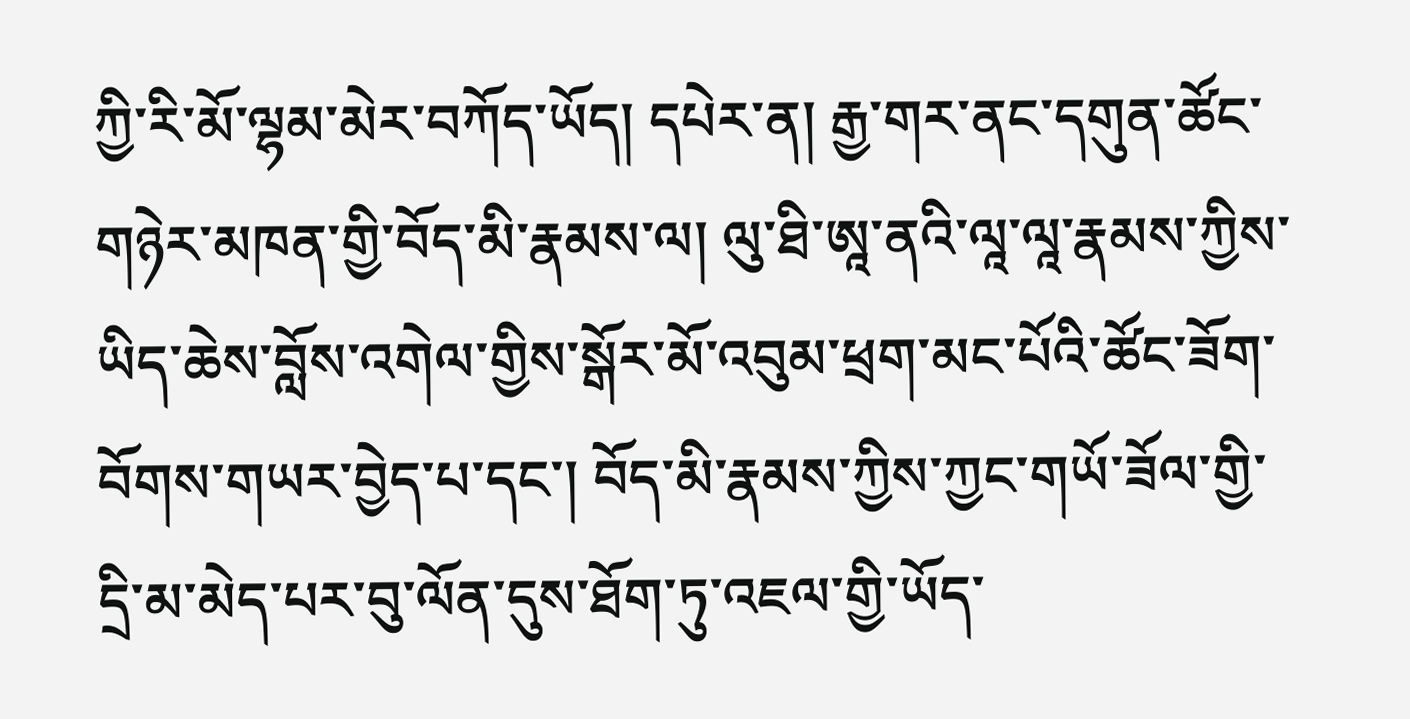ཀྱི་རི་མོ་ལྷམ་མེར་བཀོད་ཡོད། དཔེར་ན། རྒྱ་གར་ནང་དགུན་ཚོང་གཉེར་མཁན་གྱི་བོད་མི་རྣམས་ལ། ལུ་ཐི་ཨཱ་ནའི་ལཱ་ལཱ་རྣམས་ཀྱིས་ཡིད་ཆེས་བློས་འགེལ་གྱིས་སྒོར་མོ་འབུམ་ཕྲག་མང་པོའི་ཚོང་ཟོག་བོགས་གཡར་བྱེད་པ་དང་། བོད་མི་རྣམས་ཀྱིས་ཀྱང་གཡོ་ཟོལ་གྱི་དྲི་མ་མེད་པར་བུ་ལོན་དུས་ཐོག་ཏུ་འཇལ་གྱི་ཡོད་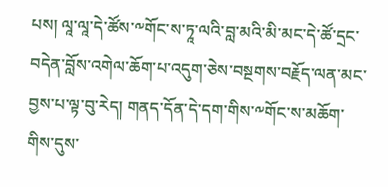པས། ལཱ་ལཱ་དེ་ཚོས་༸གོང་ས་ཏཱ་ལའི་བླ་མའི་མི་མང་དེ་ཚོ་དྲང་བདེན་བློས་འགེལ་ཆོག་པ་འདུག་ཅེས་བསྔགས་བརྗོད་ལན་མང་བྱས་པ་ལྟ་བུ་རེད། གནད་དོན་དེ་དག་གིས་༸གོང་ས་མཆོག་གིས་དུས་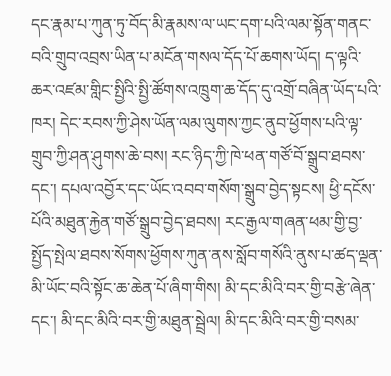དང་རྣམ་པ་ཀུན་ཏུ་བོད་མི་རྣམས་ལ་ཡང་དག་པའི་ལམ་སྟོན་གནང་བའི་གྲུབ་འབྲས་ཡིན་པ་མངོན་གསལ་དོད་པོ་ཆགས་ཡོད། ད་ལྟའི་ཆར་འཛམ་གླིང་སྤྱིའི་སྤྱི་ཚོགས་འཁྲུག་ཆ་དོད་དུ་འགྲོ་བཞིན་ཡོད་པའི་ཁར། དེང་རབས་ཀྱི་ཤེས་ཡོན་ལམ་ལུགས་ཀྱང་ནུབ་ཕྱོགས་པའི་ལྟ་གྲུབ་ཀྱི་ཤན་ཤུགས་ཆེ་བས། རང་ཉིད་ཀྱི་ཁེ་ཕན་གཙོ་བོ་སྒྲུབ་ཐབས་དང་། དཔལ་འབྱོར་དང་ཡོང་འབབ་གསོག་སྒྲུབ་བྱེད་སྟངས། ཕྱི་དངོས་པོའི་མཐུན་རྐྱེན་གཙོ་སྒྲུབ་བྱེད་ཐབས། རང་རྒྱལ་གཞན་ཕམ་གྱི་བྱ་སྤྱོད་སྤེལ་ཐབས་སོགས་ཕྱོགས་ཀུན་ནས་སློབ་གསོའི་ནུས་པ་ཚད་ལྡན་མི་ཡོང་བའི་སྟོང་ཆ་ཆེན་པོ་ཞིག་གིས། མི་དང་མིའི་བར་གྱི་བརྩེ་ཞེན་དང་། མི་དང་མིའི་བར་གྱི་མཐུན་སྦྲེལ། མི་དང་མིའི་བར་གྱི་བསམ་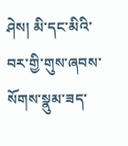ཤེས། མི་དང་མིའི་བར་གྱི་གུས་ཞབས་སོགས་སྣུམ་ཟད་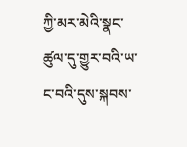ཀྱི་མར་མེའི་སྣང་ཚུལ་དུ་གྱུར་བའི་ཡ་ང་བའི་དུས་སྐབས་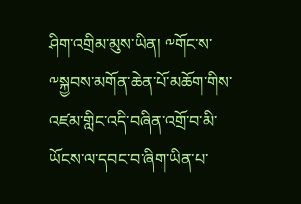ཤིག་འགྲིམ་མུས་ཡིན། ༸གོང་ས་༸སྐྱབས་མགོན་ཆེན་པོ་མཆོག་གིས་འཛམ་གླིང་འདི་བཞིན་འགྲོ་བ་མི་ཡོངས་ལ་དབང་བ་ཞིག་ཡིན་པ་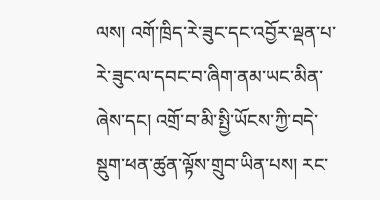ལས། འགོ་ཁྲིད་རེ་ཟུང་དང་འབྱོར་ལྡན་པ་རེ་ཟུང་ལ་དབང་བ་ཞིག་ནམ་ཡང་མིན་ཞེས་དང། འགྲོ་བ་མི་སྤྱི་ཡོངས་ཀྱི་བདེ་སྡུག་ཕན་ཚུན་ལྟོས་གྲུབ་ཡིན་པས། རང་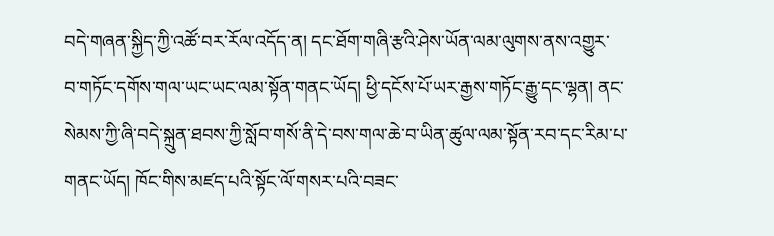བདེ་གཞན་སྐྱིད་ཀྱི་འཚོ་བར་རོལ་འདོད་ན། དང་ཐོག་གཞི་རྩའི་ཤེས་ཡོན་ལམ་ལུགས་ནས་འགྱུར་བ་གཏོང་དགོས་གལ་ཡང་ཡང་ལམ་སྟོན་གནང་ཡོད། ཕྱི་དངོས་པོ་ཡར་རྒྱས་གཏོང་རྒྱུ་དང་ལྷན། ནང་སེམས་ཀྱི་ཞི་བདེ་སྐྲུན་ཐབས་ཀྱི་སློབ་གསོ་ནི་དེ་བས་གལ་ཆེ་བ་ཡིན་ཚུལ་ལམ་སྟོན་རབ་དང་རིམ་པ་གནང་ཡོད། ཁོང་གིས་མཛད་པའི་སྟོང་ལོ་གསར་པའི་བཟང་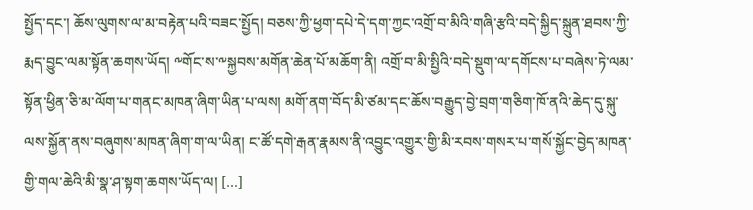སྤྱོད་དང་། ཆོས་ལུགས་ལ་མ་བརྟེན་པའི་བཟང་སྤྱོད། བཅས་ཀྱི་ཕྱག་དཔེ་དེ་དག་ཀྱང་འགྲོ་བ་མིའི་གཞི་རྩའི་བདེ་སྐྱིད་སྐྲུན་ཐབས་ཀྱི་རྨད་བྱུང་ལམ་སྟོན་ཆགས་ཡོད། ༸གོང་ས་༸སྐྱབས་མགོན་ཆེན་པོ་མཆོག་ནི། འགྲོ་བ་མི་སྤྱིའི་བདེ་སྡུག་ལ་དགོངས་པ་བཞེས་ཏེ་ལམ་སྟོན་ཕྱིན་ཅི་མ་ལོག་པ་གནང་མཁན་ཞིག་ཡིན་པ་ལས། མགོ་ནག་བོད་མི་ཙམ་དང་ཆོས་བརྒྱུད་བྱེ་བྲག་གཅིག་ཁོ་ནའི་ཆེད་དུ་སྐུ་ལས་སྐྱོན་ནས་བཞུགས་མཁན་ཞིག་ག་ལ་ཡིན། ང་ཚོ་དགེ་རྒན་རྣམས་ནི་འབྱུང་འགྱུར་གྱི་མི་རབས་གསར་པ་གསོ་སྐྱོང་བྱེད་མཁན་གྱི་གལ་ཆེའི་མི་སྣ་ཤ་སྟག་ཆགས་ཡོད་ལ། […]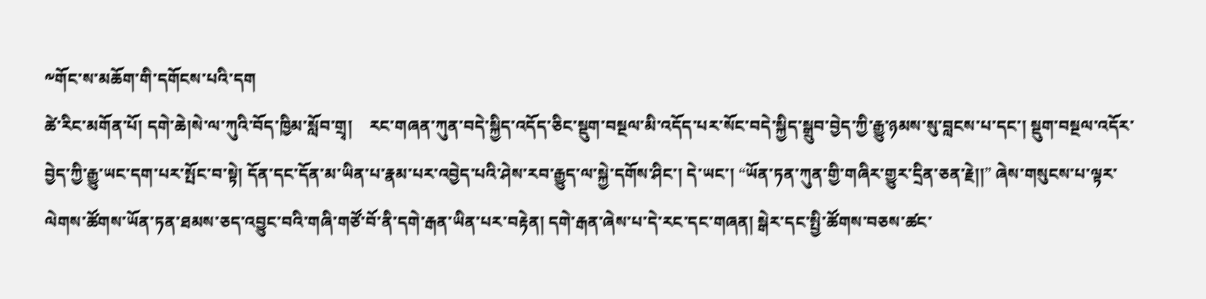༸གོང་ས་མཆོག་གི་དགོངས་པའི་དག
ཚེ་རིང་མགོན་པོ། དགེ་ཆེ།སེ་ལ་ཀུའི་བོད་ཁྱིམ་སློབ་གྲྭ།    རང་གཞན་ཀུན་བདེ་སྐྱིད་འདོད་ཅིང་སྡུག་བསྔལ་མི་འདོད་པར་སོང་བདེ་སྐྱིད་སྒྲུབ་བྱེད་ཀྱི་རྒྱུ་ཉམས་སུ་བླངས་པ་དང་། སྡུག་བསྔལ་འདོར་བྱེད་ཀྱི་རྒྱུ་ཡང་དག་པར་སྤོང་བ་སྟེ། དོན་དང་དོན་མ་ཡིན་པ་རྣམ་པར་འབྱེད་པའི་ཤེས་རབ་རྒྱུད་ལ་སྐྱེ་དགོས་ཤིང་། དེ་ཡང་། “ཡོན་ཏན་ཀུན་གྱི་གཞིར་གྱུར་དྲིན་ཅན་རྗེ།།” ཞེས་གསུངས་པ་ལྟར་ལེགས་ཚོགས་ཡོན་ཏན་ཐམས་ཅད་འབྱུང་བའི་གཞི་གཙོ་བོ་ནི་དགེ་རྒན་ཡིན་པར་བརྟེན། དགེ་རྒན་ཞེས་པ་དེ་རང་དང་གཞན། སྒེར་དང་སྤྱི་ཚོགས་བཅས་ཚང་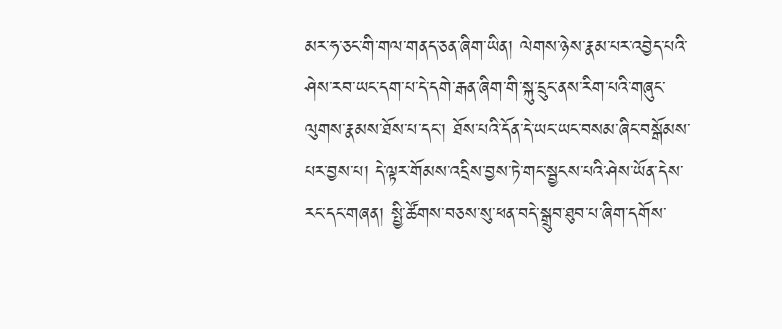མར་ཧ་ཅང་གི་གལ་གནད་ཅན་ཞིག་ཡིན། ལེགས་ཉེས་རྣམ་པར་འབྱེད་པའི་ཤེས་རབ་ཡང་དག་པ་དེ་དགེ་རྒན་ཞིག་གི་སྐུ་དྲུང་ནས་རིག་པའི་གཞུང་ལུགས་རྣམས་ཐོས་པ་དང་། ཐོས་པའི་དོན་དེ་ཡང་ཡང་བསམ་ཞིང་བསྒོམས་པར་བྱས་པ། དེ་ལྟར་གོམས་འདྲིས་བྱས་ཏེ་གང་སྦྱངས་པའི་ཤེས་ཡོན་དེས་རང་དང་གཞན། སྤྱི་ཚོགས་བཅས་སུ་ཕན་བདེ་སྒྲུབ་ཐུབ་པ་ཞིག་དགོས་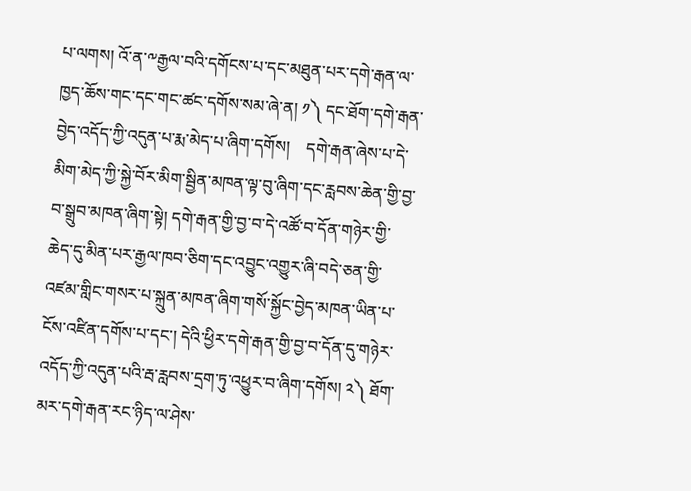པ་ལགས། འོ་ན་༸རྒྱལ་བའི་དགོངས་པ་དང་མཐུན་པར་དགེ་རྒན་ལ་ཁྱད་ཆོས་གང་དང་གང་ཚང་དགོས་སམ་ཞེ་ན། ༡༽ དང་ཐོག་དགེ་རྒན་བྱེད་འདོད་ཀྱི་འདུན་པ་རྨ་མེད་པ་ཞིག་དགོས།    དགེ་རྒན་ཞེས་པ་དེ་མིག་མེད་ཀྱི་སྐྱེ་བོར་མིག་སྦྱིན་མཁན་ལྟ་བུ་ཞིག་དང་རླབས་ཆེན་གྱི་བྱ་བ་སྒྲུབ་མཁན་ཞིག་སྟེ། དགེ་རྒན་གྱི་བྱ་བ་དེ་འཚོ་བ་དོན་གཉེར་གྱི་ཆེད་དུ་མིན་པར་རྒྱལ་ཁབ་ཅིག་དང་འབྱུང་འགྱུར་ཞི་བདེ་ཅན་གྱི་འཛམ་གླིང་གསར་པ་སྐྲུན་མཁན་ཞིག་གསོ་སྐྱོང་བྱེད་མཁན་ཡིན་པ་ངོས་འཛིན་དགོས་པ་དང་། དེའི་ཕྱིར་དགེ་རྒན་གྱི་བྱ་བ་དོན་དུ་གཉེར་འདོད་ཀྱི་འདུན་པའི་རྦ་རླབས་དྲག་ཏུ་འཕྱུར་བ་ཞིག་དགོས། ༢༽ ཐོག་མར་དགེ་རྒན་རང་ཉིད་ལ་ཤེས་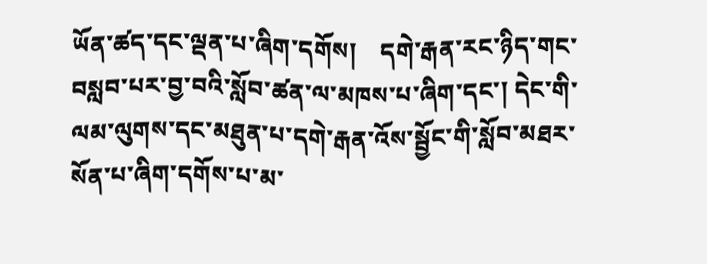ཡོན་ཚད་དང་ལྡན་པ་ཞིག་དགོས།    དགེ་རྒན་རང་ཉིད་གང་བསླབ་པར་བྱ་བའི་སློབ་ཚན་ལ་མཁས་པ་ཞིག་དང་། དེང་གི་ལམ་ལུགས་དང་མཐུན་པ་དགེ་རྒན་འོས་སྦྱོང་གི་སློབ་མཐར་སོན་པ་ཞིག་དགོས་པ་མ་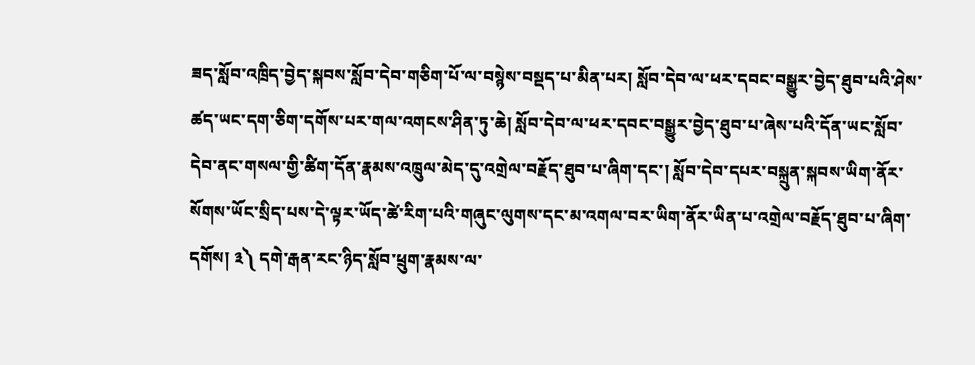ཟད་སློབ་འཁྲིད་བྱེད་སྐབས་སློབ་དེབ་གཅིག་པོ་ལ་བསྙེས་བསྡད་པ་མིན་པར། སློབ་དེབ་ལ་ཕར་དབང་བསྒྱུར་བྱེད་ཐུབ་པའི་ཤེས་ཚད་ཡང་དག་ཅིག་དགོས་པར་གལ་འགངས་ཤིན་ཏུ་ཆེ། སློབ་དེབ་ལ་ཕར་དབང་བསྒྱུར་བྱེད་ཐུབ་པ་ཞེས་པའི་དོན་ཡང་སློབ་དེབ་ནང་གསལ་གྱི་ཚིག་དོན་རྣམས་འཁྲུལ་མེད་དུ་འགྲེལ་བརྗོད་ཐུབ་པ་ཞིག་དང་། སློབ་དེབ་དཔར་བསྐྲུན་སྐབས་ཡིག་ནོར་སོགས་ཡོང་སྲིད་པས་དེ་ལྟར་ཡོད་ཚེ་རིག་པའི་གཞུང་ལུགས་དང་མ་འགལ་བར་ཡིག་ནོར་ཡིན་པ་འགྲེལ་བརྗོད་ཐུབ་པ་ཞིག་དགོས། ༣༽ དགེ་རྒན་རང་ཉིད་སློབ་ཕྲུག་རྣམས་ལ་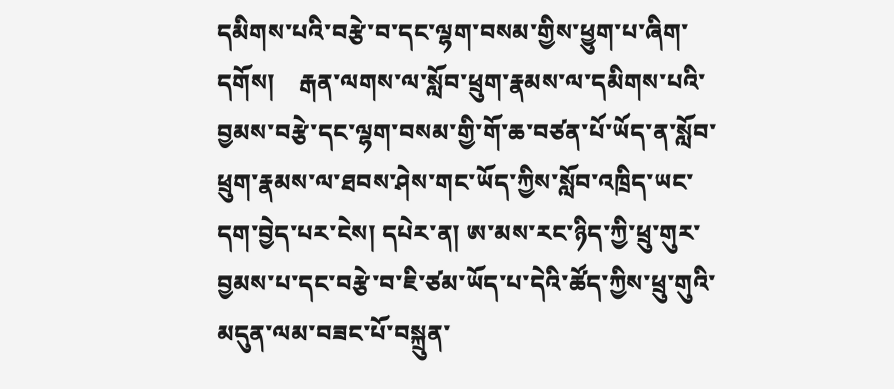དམིགས་པའི་བརྩེ་བ་དང་ལྷག་བསམ་གྱིས་ཕྱུག་པ་ཞིག་དགོས།    རྒན་ལགས་ལ་སློབ་ཕྲུག་རྣམས་ལ་དམིགས་པའི་བྱམས་བརྩེ་དང་ལྷག་བསམ་གྱི་གོ་ཆ་བཙན་པོ་ཡོད་ན་སློབ་ཕྲུག་རྣམས་ལ་ཐབས་ཤེས་གང་ཡོད་ཀྱིས་སློབ་འཁྲིད་ཡང་དག་བྱེད་པར་ངེས། དཔེར་ན། ཨ་མས་རང་ཉིད་ཀྱི་ཕྲུ་གུར་བྱམས་པ་དང་བརྩེ་བ་ཇི་ཙམ་ཡོད་པ་དེའི་ཚོད་ཀྱིས་ཕྲུ་གུའི་མདུན་ལམ་བཟང་པོ་བསྐྲུན་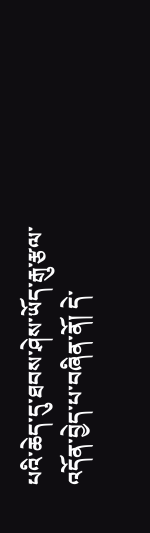པའི་ཆེད་དུ་ཐབས་ཤེས་ཡོད་རྒུ་རྩལ་འདོན་བྱེད་པ་བཞིན་ནོ། དེ་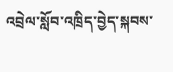འབྲེལ་སློབ་འཁྲིད་བྱེད་སྐབས་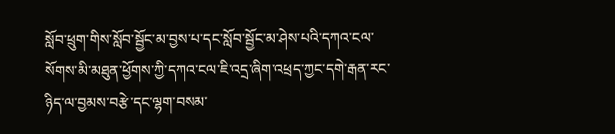སློབ་ཕྲུག་གིས་སློབ་སྦྱོང་མ་བྱས་པ་དང་སློབ་སྦྱོང་མ་ཤེས་པའི་དཀའ་ངལ་སོགས་མི་མཐུན་ཕྱོགས་ཀྱི་དཀའ་ངལ་ཇི་འདྲ་ཞིག་འཕྲད་ཀྱང་དགེ་རྒན་རང་ཉིད་ལ་བྱམས་བརྩེ་དང་ལྷག་བསམ་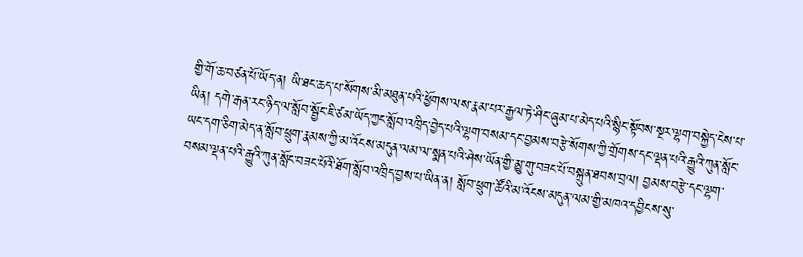གྱི་གོ་ཆ་བཙན་པོ་ཡོད་ན། ཡི་ཐང་ཆད་པ་སོགས་མི་མཐུན་པའི་ཕྱོགས་ལས་རྣམ་པར་རྒྱལ་ཏེ་ཤིང་ཞུམ་པ་མེད་པའི་སྙིང་སྟོབས་སྔར་ལྷག་བསྐྱེད་ངེས་པ་ཡིན། དགེ་རྒན་རང་ཉིད་ལ་སློབ་སྦྱོང་ཇི་ཙམ་ཡོད་ཀྱང་སློབ་འཁྲིད་བྱེད་པའི་ལྷག་བསམ་དང་བྱམས་བརྩེ་སོགས་ཀྱི་གྲོགས་དང་ལྡན་པའི་རྒྱུའི་ཀུན་སློང་ཡང་དག་ཅིག་མེད་ན་སློབ་ཕྲུག་རྣམས་ཀྱི་མ་འོངས་མདུན་ལམ་ལ་སྨན་པའི་ཤེས་ཡོན་གྱི་མྱུ་གུ་བཟང་པོ་བསྐྲུན་ཐབས་བྲལ། བྱམས་བརྩེ་དང་ལྷག་བསམ་ལྡན་པའི་རྒྱུའི་ཀུན་སློང་བཟང་པོའི་ཐོག་སློབ་འཁྲིད་བྱས་པ་ཡིན་ན། སློབ་ཕྲུག་ཚོའི་མ་འོངས་མདུན་ལམ་གྱི་མཁའ་དབྱིངས་སུ་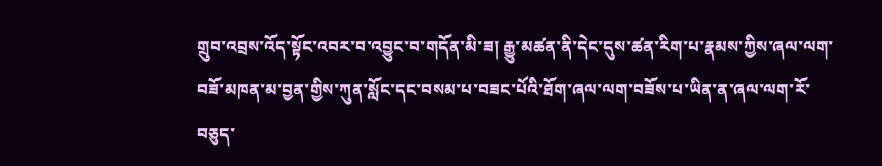གྲུབ་འབྲས་འོད་སྟོང་འབར་བ་འབྱུང་བ་གདོན་མི་ཟ། རྒྱུ་མཚན་ནི་དེང་དུས་ཚན་རིག་པ་རྣམས་ཀྱིས་ཞལ་ལག་བཟོ་མཁན་མ་བྱན་གྱིས་ཀུན་སློང་དང་བསམ་པ་བཟང་པོའི་ཐོག་ཞལ་ལག་བཟོས་པ་ཡིན་ན་ཞལ་ལག་རོ་བཅུད་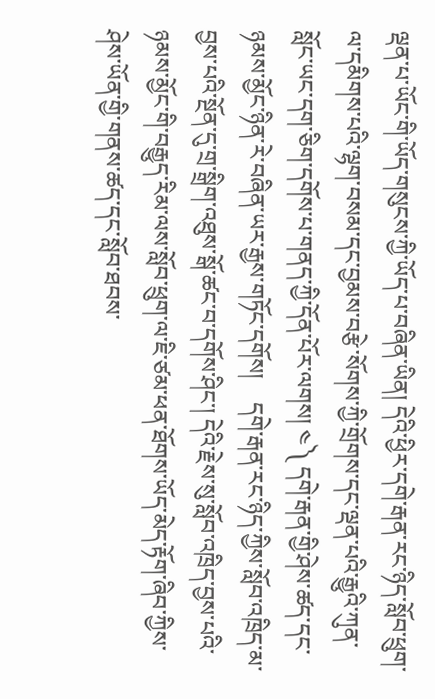ལྡན་པ་ཡོང་གི་ཡོད་གསུངས་ཀྱི་ཡོད་པ་བཞིན་ཡིན། དེའི་ཕྱིར་དགེ་རྒན་རང་ཉིད་སློབ་ཕྲུག་ལ་དམིགས་པའི་ལྷག་བསམ་དང་བྱམས་བརྩེ་སོགས་ཀྱི་གྲོགས་དང་ལྡན་པའི་རྒྱུའི་ཀུན་སློང་ཡང་དག་ཅིག་དགོས་པ་གནད་ཀྱི་དོན་པོར་ལགས། ༤༽ དགེ་རྒན་གྱི་ཤེས་ཚད་དང་ཉམས་མྱོང་ཉིན་རེ་བཞིན་ཡར་རྒྱས་གཏོང་དགོས།    དགེ་རྒན་རང་ཉིད་ཀྱིས་སློབ་འཁྲིད་མ་བྱས་པའི་སྔོན་དུ་གྲ་སྒྲིག་འཐུས་སྒོ་ཚང་བ་དགོས་ཤིང་། དེའི་རྗེས་སུ་སློབ་འཁྲིད་བྱས་པའི་ཉམས་མྱོང་གི་བརྒྱུད་རིམ་ལས་སློབ་ཕྲུག་ལ་ཇི་ཙམ་ཕན་ཐོགས་ཡོད་མེད་རྟོག་ཞིབ་ཀྱིས་ཤེས་ཡོན་གྱི་གནས་ཚད་དང་སློབ་ཐབས་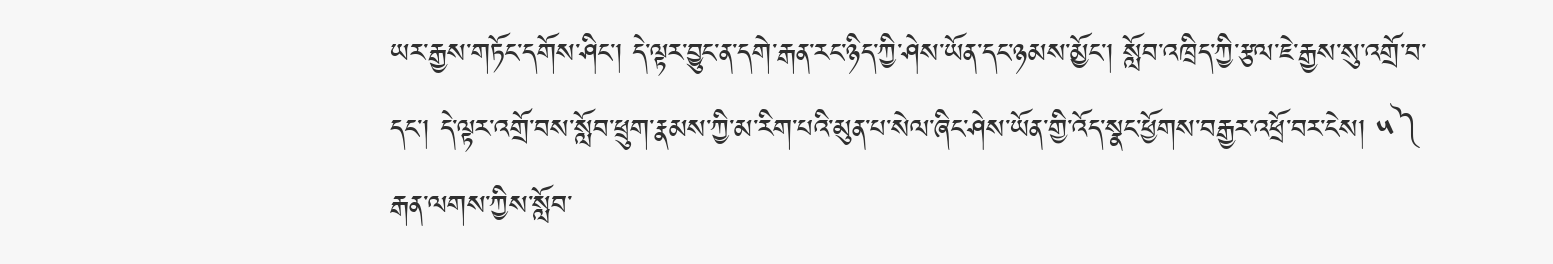ཡར་རྒྱས་གཏོང་དགོས་ཤིང་། དེ་ལྟར་བྱུང་ན་དགེ་རྒན་རང་ཉིད་ཀྱི་ཤེས་ཡོན་དང་ཉམས་མྱོང་། སློབ་འཁྲིད་ཀྱི་རྩལ་ཇེ་རྒྱས་སུ་འགྲོ་བ་དང་། དེ་ལྟར་འགྲོ་བས་སློབ་ཕྲུག་རྣམས་ཀྱི་མ་རིག་པའི་མུན་པ་སེལ་ཞིང་ཤེས་ཡོན་གྱི་འོད་སྣང་ཕྱོགས་བརྒྱར་འཕྲོ་བར་ངེས། ༥༽ རྒན་ལགས་ཀྱིས་སློབ་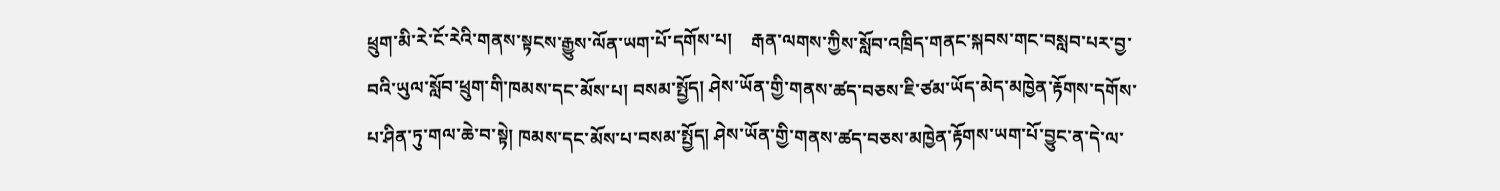ཕྲུག་མི་རེ་ངོ་རེའི་གནས་སྟངས་རྒྱུས་ལོན་ཡག་པོ་དགོས་པ།    རྒན་ལགས་ཀྱིས་སློབ་འཁྲིད་གནང་སྐབས་གང་བསླབ་པར་བྱ་བའི་ཡུལ་སློབ་ཕྲུག་གི་ཁམས་དང་མོས་པ། བསམ་སྤྱོད། ཤེས་ཡོན་གྱི་གནས་ཚད་བཅས་ཇི་ཙམ་ཡོད་མེད་མཁྱེན་རྟོགས་དགོས་པ་ཤིན་ཏུ་གལ་ཆེ་བ་སྟེ། ཁམས་དང་མོས་པ་བསམ་སྤྱོད། ཤེས་ཡོན་གྱི་གནས་ཚད་བཅས་མཁྱེན་རྟོགས་ཡག་པོ་བྱུང་ན་དེ་ལ་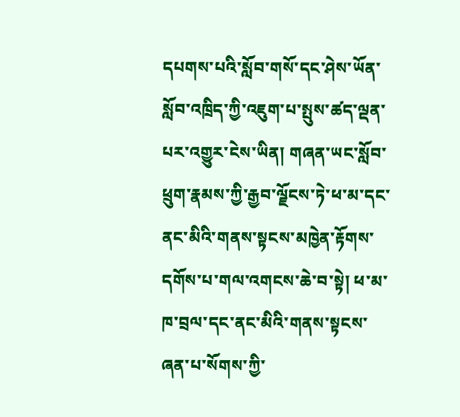དཔགས་པའི་སློབ་གསོ་དང་ཤེས་ཡོན་སློབ་འཁྲིད་ཀྱི་འཇུག་པ་སྤུས་ཚད་ལྡན་པར་འགྱུར་ངེས་ཡིན། གཞན་ཡང་སློབ་ཕྲུག་རྣམས་ཀྱི་རྒྱབ་ལྗོངས་ཏེ་ཕ་མ་དང་ནང་མིའི་གནས་སྟངས་མཁྱེན་རྟོགས་དགོས་པ་གལ་འགངས་ཆེ་བ་སྟེ། ཕ་མ་ཁ་བྲལ་དང་ནང་མིའི་གནས་སྟངས་ཞན་པ་སོགས་ཀྱི་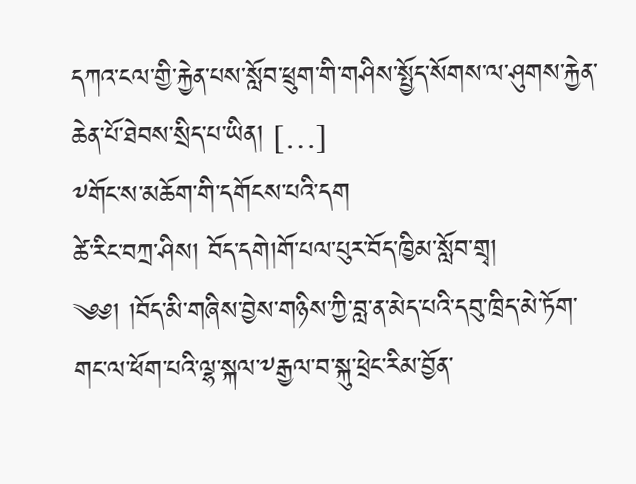དཀའ་ངལ་གྱི་རྐྱེན་པས་སློབ་ཕྲུག་གི་གཤིས་སྤྱོད་སོགས་ལ་ཤུགས་རྐྱེན་ཆེན་པོ་ཐེབས་སྲིད་པ་ཡིན། […]
༸གོང་ས་མཆོག་གི་དགོངས་པའི་དག
ཚེ་རིང་བཀྲ་ཤིས། བོད་དགེ།གོ་པལ་པུར་བོད་ཁྱིམ་སློབ་གྲྭ།    ༄༅། །བོད་མི་གཞིས་བྱེས་གཉིས་ཀྱི་བླ་ན་མེད་པའི་དབུ་ཁྲིད་མེ་ཏོག་གང་ལ་ཕོག་པའི་ལྷ་སྐལ་༸རྒྱལ་བ་སྐུ་ཕྲེང་རིམ་བྱོན་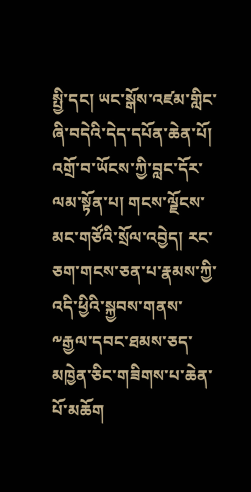སྤྱི་དང། ཡང་སྒོས་འཛམ་གླིང་ཞི་བདེའི་དེད་དཔོན་ཆེན་པོ། འགྲོ་བ་ཡོངས་ཀྱི་བླང་དོར་ལམ་སྟོན་པ། གངས་ལྗོངས་མང་གཙོའི་སྲོལ་འབྱེད། རང་ཅག་གངས་ཅན་པ་རྣམས་ཀྱི་འདི་ཕྱིའི་སྐྱབས་གནས་༸རྒྱལ་དབང་ཐམས་ཅད་མཁྱེན་ཅིང་གཟིགས་པ་ཆེན་པོ་མཆོག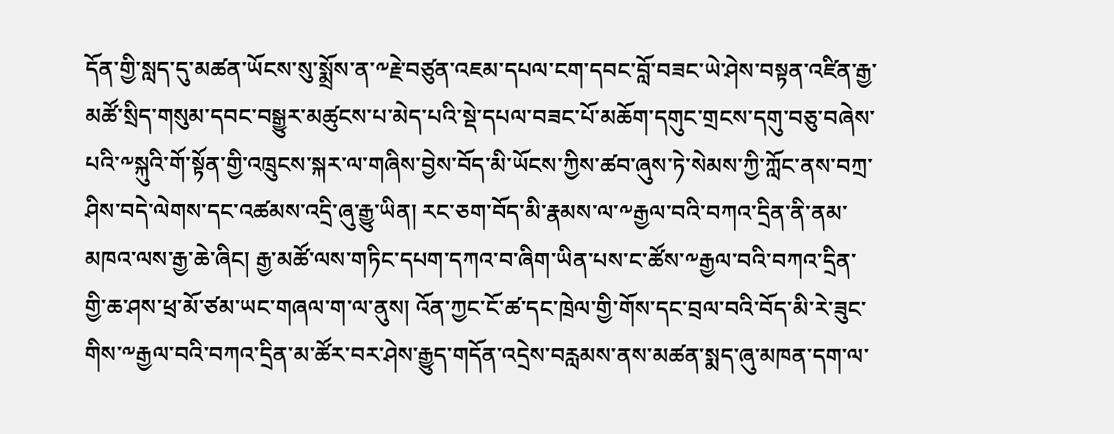དོན་གྱི་སླད་དུ་མཚན་ཡོངས་སུ་སྨྲོས་ན་༸རྗེ་བཙུན་འཇམ་དཔལ་ངག་དབང་བློ་བཟང་ཡེ་ཤེས་བསྟན་འཛིན་རྒྱ་མཚོ་སྲིད་གསུམ་དབང་བསྒྱུར་མཚུངས་པ་མེད་པའི་སྡེ་དཔལ་བཟང་པོ་མཆོག་དགུང་གྲངས་དགུ་བཅུ་བཞེས་པའི་༸སྐུའི་གོ་སྟོན་གྱི་འཁྲུངས་སྐར་ལ་གཞིས་བྱེས་བོད་མི་ཡོངས་ཀྱིས་ཚབ་ཞུས་ཏེ་སེམས་ཀྱི་ཀློང་ནས་བཀྲ་ཤིས་བདེ་ལེགས་དང་འཚམས་འདྲི་ཞུ་རྒྱུ་ཡིན། རང་ཅག་བོད་མི་རྣམས་ལ་༸རྒྱལ་བའི་བཀའ་དྲིན་ནི་ནམ་མཁའ་ལས་རྒྱ་ཆེ་ཞིང། རྒྱ་མཚོ་ལས་གཏིང་དཔག་དཀའ་བ་ཞིག་ཡིན་པས་ང་ཚོས་༸རྒྱལ་བའི་བཀའ་དྲིན་གྱི་ཆ་ཤས་ཕྲ་མོ་ཙམ་ཡང་གཞལ་ག་ལ་ནུས། འོན་ཀྱང་ངོ་ཚ་དང་ཁྲེལ་གྱི་གོས་དང་བྲལ་བའི་བོད་མི་རེ་ཟུང་གིས་༸རྒྱལ་བའི་བཀའ་དྲིན་མ་ཚོར་བར་ཤེས་རྒྱུད་གདོན་འདྲེས་བརླམས་ནས་མཚན་སྨད་ཞུ་མཁན་དག་ལ་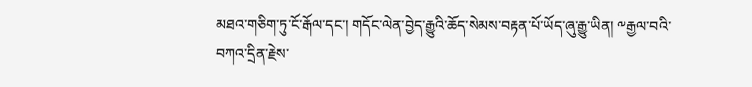མཐའ་གཅིག་ཏུ་ངོ་རྒོལ་དང་། གདོང་ལེན་བྱེད་རྒྱུའི་ཆོད་སེམས་བརྟན་པོ་ཡོད་ཞུ་རྒྱུ་ཡིན། ༸རྒྱལ་བའི་བཀའ་དྲིན་རྗེས་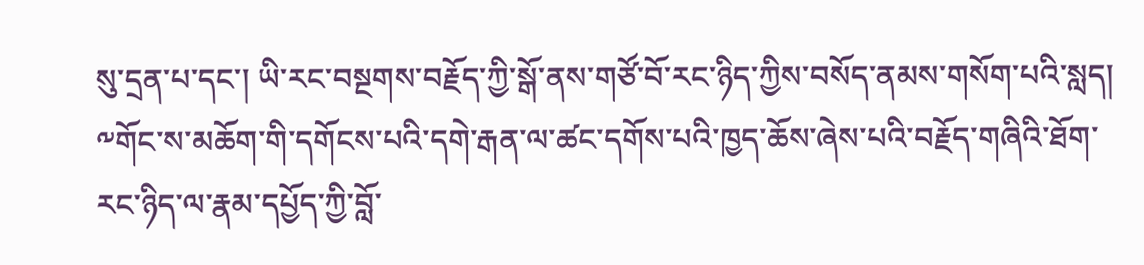སུ་དྲན་པ་དང་། ཡི་རང་བསྔགས་བརྗོད་ཀྱི་སྒོ་ནས་གཙོ་བོ་རང་ཉིད་ཀྱིས་བསོད་ནམས་གསོག་པའི་སླད། ༸གོང་ས་མཆོག་གི་དགོངས་པའི་དགེ་རྒན་ལ་ཚང་དགོས་པའི་ཁྱད་ཆོས་ཞེས་པའི་བརྗོད་གཞིའི་ཐོག་རང་ཉིད་ལ་རྣམ་དཔྱོད་ཀྱི་བློ་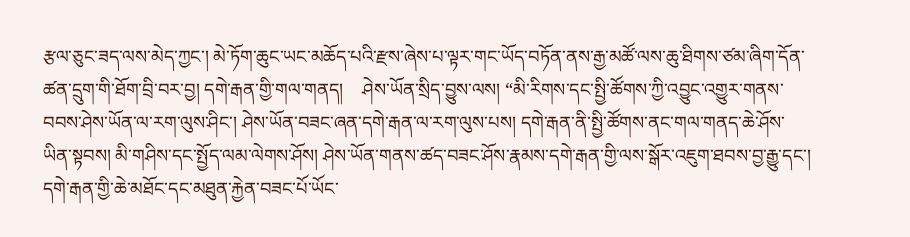རྩལ་ཅུང་ཟད་ལས་མེད་ཀྱང་། མེ་ཏོག་ཆུང་ཡང་མཆོད་པའི་རྫས་ཞེས་པ་ལྟར་གང་ཡོད་བཏོན་ནས་རྒྱ་མཚོ་ལས་ཆུ་ཐིགས་ཙམ་ཞིག་དོན་ཚན་དྲུག་གི་ཐོག་བྲི་བར་བྱ། དགེ་རྒན་གྱི་གལ་གནད།    ཤེས་ཡོན་སྲིད་བྱུས་ལས། “མི་རིགས་དང་སྤྱི་ཚོགས་ཀྱི་འབྱུང་འགྱུར་གནས་བབས་ཤེས་ཡོན་ལ་རག་ལུས་ཤིང་། ཤེས་ཡོན་བཟང་ཞན་དགེ་རྒན་ལ་རག་ལུས་པས། དགེ་རྒན་ནི་སྤྱི་ཚོགས་ནང་གལ་གནད་ཆེ་ཤོས་ཡིན་སྟབས། མི་གཤིས་དང་སྤྱོད་ལམ་ལེགས་ཤོས། ཤེས་ཡོན་གནས་ཚད་བཟང་ཤོས་རྣམས་དགེ་རྒན་གྱི་ལས་སྒོར་འཇུག་ཐབས་བྱ་རྒྱུ་དང་། དགེ་རྒན་གྱི་ཆེ་མཐོང་དང་མཐུན་རྐྱེན་བཟང་པོ་ཡོང་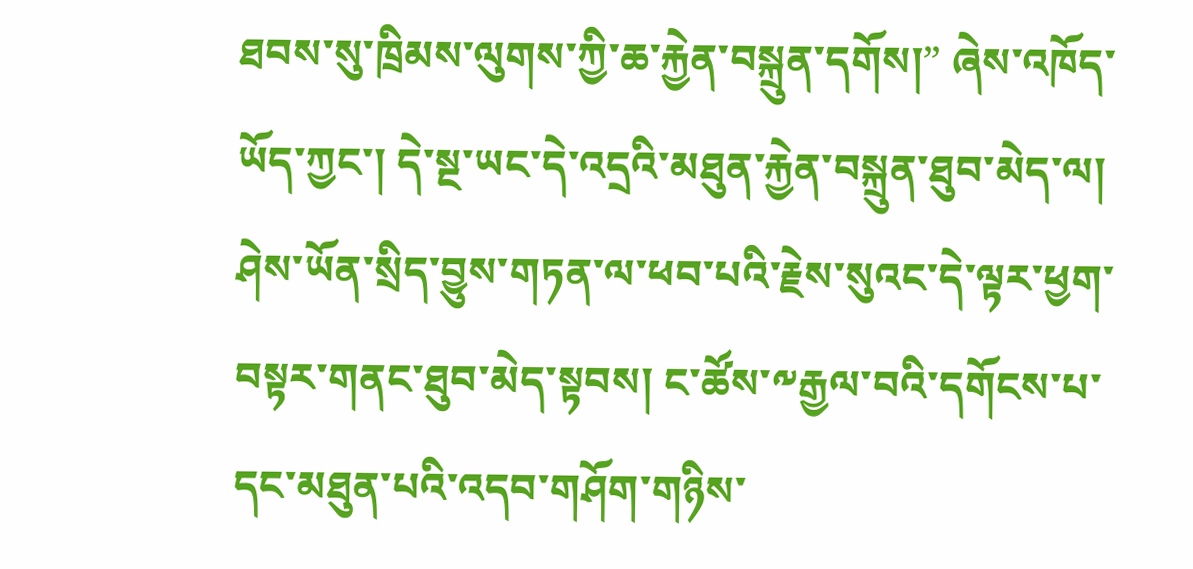ཐབས་སུ་ཁྲིམས་ལུགས་ཀྱི་ཆ་རྐྱེན་བསྐྲུན་དགོས།” ཞེས་འཁོད་ཡོད་ཀྱང་། དེ་སྔ་ཡང་དེ་འདྲའི་མཐུན་རྐྱེན་བསྐྲུན་ཐུབ་མེད་ལ། ཤེས་ཡོན་སྲིད་བྱུས་གཏན་ལ་ཕབ་པའི་རྗེས་སུའང་དེ་ལྟར་ཕྱག་བསྟར་གནང་ཐུབ་མེད་སྟབས། ང་ཚོས་༸རྒྱལ་བའི་དགོངས་པ་དང་མཐུན་པའི་འདབ་གཤོག་གཉིས་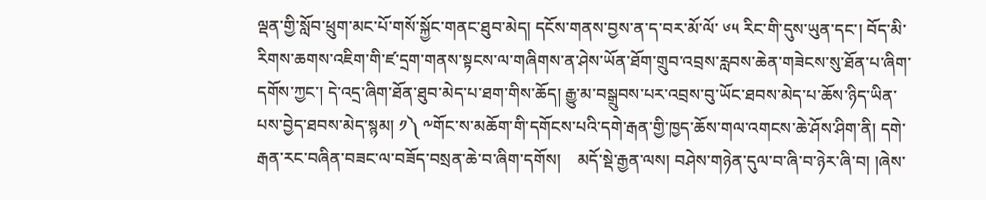ལྡན་གྱི་སློབ་ཕྲུག་མང་པོ་གསོ་སྐྱོང་གནང་ཐུབ་མེད། དངོས་གནས་བྱས་ན་ད་བར་མོ་ལོ་ ༦༥ རིང་གི་དུས་ཡུན་དང་། བོད་མི་རིགས་ཆགས་འཇིག་གི་ཛ་དྲག་གནས་སྟངས་ལ་གཞིགས་ན་ཤེས་ཡོན་ཐོག་གྲུབ་འབྲས་རླབས་ཆེན་གཟེངས་སུ་ཐོན་པ་ཞིག་དགོས་ཀྱང་། དེ་འདྲ་ཞིག་ཐོན་ཐུབ་མེད་པ་ཐག་གིས་ཆོད། རྒྱུ་མ་བསྒྲུབས་པར་འབྲས་བུ་ཡོང་ཐབས་མེད་པ་ཆོས་ཉིད་ཡིན་པས་བྱེད་ཐབས་མེད་སྙམ། ༡༽ ༸གོང་ས་མཆོག་གི་དགོངས་པའི་དགེ་རྒན་གྱི་ཁྱད་ཆོས་གལ་འགངས་ཆེ་ཤོས་ཤིག་ནི། དགེ་རྒན་རང་བཞིན་བཟང་ལ་བཟོད་བསྲན་ཆེ་བ་ཞིག་དགོས།    མདོ་སྡེ་རྒྱན་ལས། བཤེས་གཉེན་དུལ་བ་ཞི་བ་ཉེར་ཞི་བ། །ཞེས་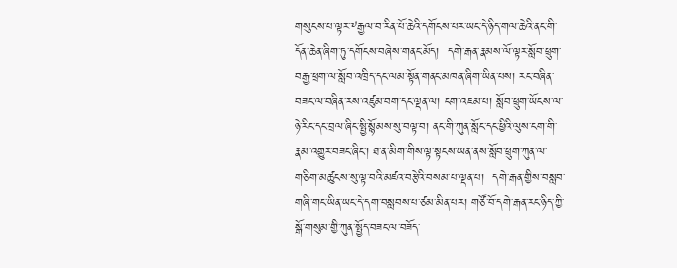གསུངས་པ་ལྟར་༸རྒྱལ་བ་རིན་པོ་ཆེའི་དགོངས་པར་ཡང་དེ་ཉིད་གལ་ཆེའི་ནང་གི་དོན་ཆེན་ཞིག་ཏུ་དགོངས་བཞེས་གནང་མོད།  དགེ་རྒན་རྣམས་ལོ་ལྟར་སློབ་ཕྲུག་བརྒྱ་ཕྲག་ལ་སློབ་འཁྲིད་དང་ལམ་སྟོན་གནང་མཁན་ཞིག་ཡིན་པས། རང་བཞིན་བཟང་ལ་བཞིན་རས་འཛུམ་བག་དང་ལྡན་ལ། ངག་འཇམ་པ། སློབ་ཕྲུག་ཡོངས་ལ་ཉེ་རིང་དང་བྲལ་ཞིང་སྤྱི་སྙོམས་སུ་བལྟ་བ། ནང་གི་ཀུན་སློང་དང་ཕྱིའི་ལུས་ངག་གི་རྣམ་འགྱུར་བཟང་ཞིང་། ཐ་ན་མིག་གིས་ལྟ་སྟངས་ཡན་ནས་སློབ་ཕྲུག་ཀུན་ལ་གཅིག་མཚུངས་སུ་ལྟ་བའི་མཛའ་བརྩེའི་བསམ་པ་ལྡན་པ།  དགེ་རྒན་གྱིས་བསླབ་གཞི་གང་ཡིན་ཡང་དེ་དག་བསླབས་པ་ཙམ་མིན་པར། གཙོ་བོ་དགེ་རྒན་རང་ཉིད་ཀྱི་སྒོ་གསུམ་གྱི་ཀུན་སྤྱོད་བཟང་ལ་བཟོད་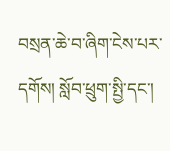བསྲན་ཆེ་བ་ཞིག་ངེས་པར་དགོས། སློབ་ཕྲུག་སྤྱི་དང་།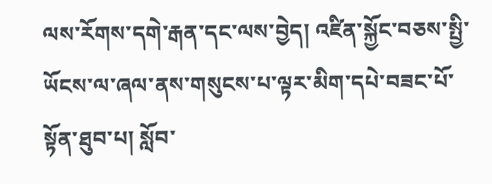ལས་རོགས་དགེ་རྒན་དང་ལས་བྱེད། འཛིན་སྐྱོང་བཅས་སྤྱི་ཡོངས་ལ་ཞལ་ནས་གསུངས་པ་ལྟར་མིག་དཔེ་བཟང་པོ་སྟོན་ཐུབ་པ། སློབ་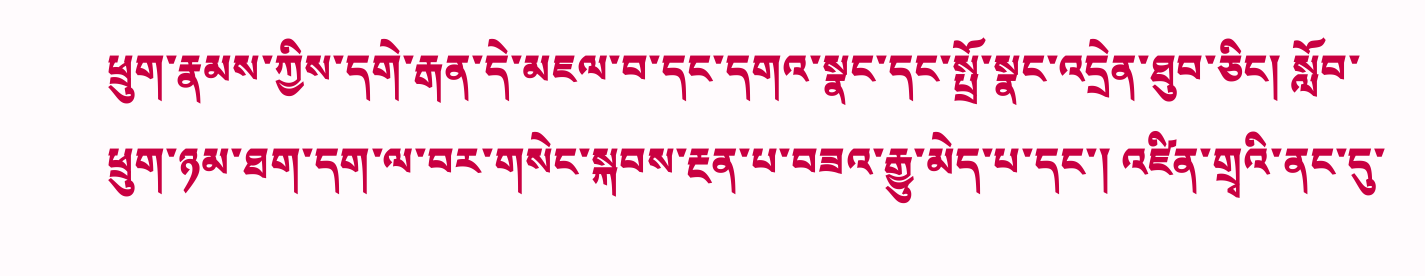ཕྲུག་རྣམས་ཀྱིས་དགེ་རྒན་དེ་མཇལ་བ་དང་དགའ་སྣང་དང་སྤྲོ་སྣང་འདྲེན་ཐུབ་ཅིང། སློབ་ཕྲུག་ཉམ་ཐག་དག་ལ་བར་གསེང་སྐབས་རྔན་པ་བཟའ་རྒྱུ་མེད་པ་དང་། འཛིན་གྲྭའི་ནང་དུ་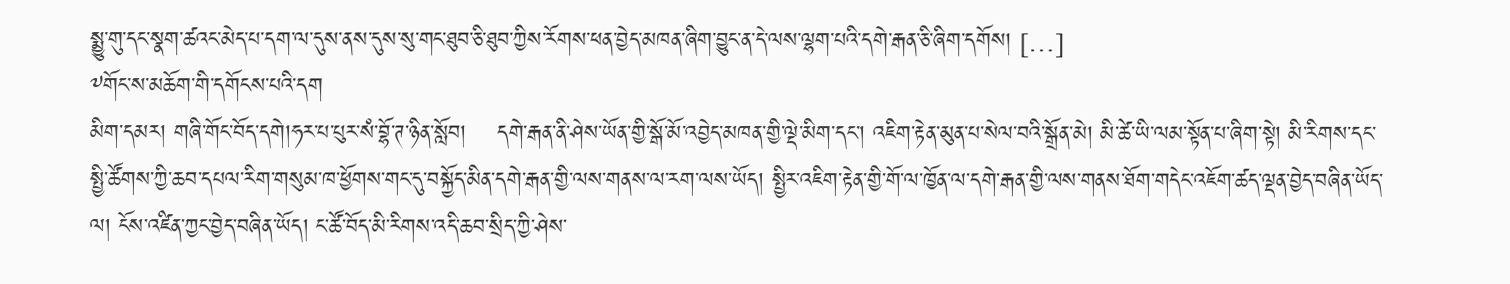སྨྱུ་གུ་དང་སྣག་ཚའང་མེད་པ་དག་ལ་དུས་ནས་དུས་སུ་གང་ཐུབ་ཅི་ཐུབ་ཀྱིས་རོགས་ཕན་བྱེད་མཁན་ཞིག་བྱུང་ན་དེ་ལས་ལྷག་པའི་དགེ་རྒན་ཅི་ཞིག་དགོས། […]
༸གོང་ས་མཆོག་གི་དགོངས་པའི་དག
མིག་དམར། གཞི་གོང་བོད་དགེ།ཧར་པ་པུར་སཾ་བྷོ་ཊ་ཉིན་སློབ།    དགེ་རྒན་ནི་ཤེས་ཡོན་གྱི་སྒོ་མོ་འབྱེད་མཁན་གྱི་ལྡེ་མིག་དང་། འཇིག་རྟེན་མུན་པ་སེལ་བའི་སྒྲོན་མེ། མི་ཚེ་ཡི་ལམ་སྟོན་པ་ཞིག་སྟེ། མི་རིགས་དང་སྤྱི་ཚོགས་ཀྱི་ཆབ་དཔལ་རིག་གསུམ་ཁ་ཕྱོགས་གང་དུ་བསྐྱོད་མིན་དགེ་རྒན་གྱི་ལས་གནས་ལ་རག་ལས་ཡོད། སྤྱིར་འཇིག་རྟེན་གྱི་གོ་ལ་ཁྱོན་ལ་དགེ་རྒན་གྱི་ལས་གནས་ཐོག་གདེང་འཇོག་ཚད་ལྡན་བྱེད་བཞིན་ཡོད་ལ། ངོས་འཛིན་ཀྱང་བྱེད་བཞིན་ཡོད། ང་ཚོ་བོད་མི་རིགས་འདི་ཆབ་སྲིད་ཀྱི་ཤེས་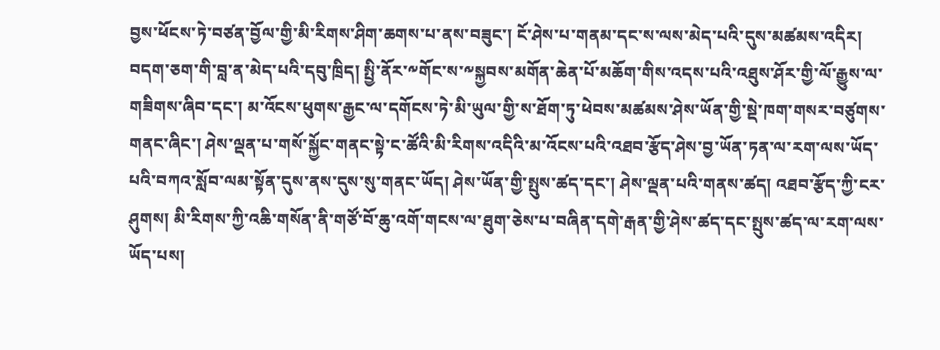བྱས་ཕོངས་ཏེ་བཙན་བྱོལ་གྱི་མི་རིགས་ཤིག་ཆགས་པ་ནས་བཟུང་། ངོ་ཤེས་པ་གནམ་དང་ས་ལས་མེད་པའི་དུས་མཚམས་འདིར། བདག་ཅག་གི་བླ་ན་མེད་པའི་དབུ་ཁྲིད། སྤྱི་ནོར་༸གོང་ས་༸སྐྱབས་མགོན་ཆེན་པོ་མཆོག་གིས་འདས་པའི་འཐུས་ཤོར་གྱི་ལོ་རྒྱུས་ལ་གཟིགས་ཞིབ་དང་། མ་འོངས་ཕུགས་རྒྱང་ལ་དགོངས་ཏེ་མི་ཡུལ་གྱི་ས་ཐོག་ཏུ་ཕེབས་མཚམས་ཤེས་ཡོན་གྱི་སྡེ་ཁག་གསར་བཙུགས་གནང་ཞིང་། ཤེས་ལྡན་པ་གསོ་སྐྱོང་གནང་སྟེ་ང་ཚོའི་མི་རིགས་འདིའི་མ་འོངས་པའི་འཐབ་རྩོད་ཤེས་བྱ་ཡོན་ཏན་ལ་རག་ལས་ཡོད་པའི་བཀའ་སློབ་ལམ་སྟོན་དུས་ནས་དུས་སུ་གནང་ཡོད། ཤེས་ཡོན་གྱི་སྤུས་ཚད་དང་། ཤེས་ལྡན་པའི་གནས་ཚད། འཐབ་རྩོད་ཀྱི་ངར་ཤུགས། མི་རིགས་ཀྱི་འཆི་གསོན་ནི་གཙོ་བོ་ཆུ་འགོ་གངས་ལ་ཐུག་ཅེས་པ་བཞིན་དགེ་རྒན་གྱི་ཤེས་ཚད་དང་སྤུས་ཚད་ལ་རག་ལས་ཡོད་པས།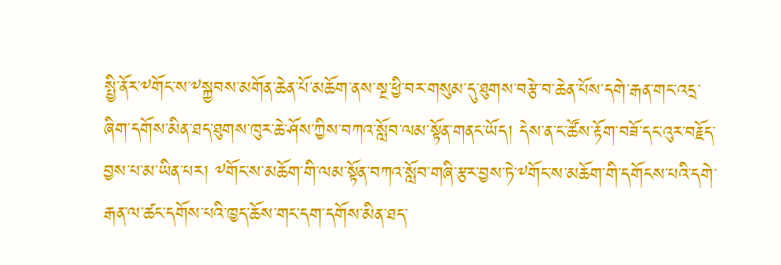སྤྱི་ནོར་༸གོང་ས་༸སྐྱབས་མགོན་ཆེན་པོ་མཆོག་ནས་སྔ་ཕྱི་བར་གསུམ་དུ་ཐུགས་བརྩེ་བ་ཆེན་པོས་དགེ་རྒན་གང་འདྲ་ཞིག་དགོས་མིན་ཐད་ཐུགས་ཁུར་ཆེ་ཤོས་ཀྱིས་བཀའ་སློབ་ལམ་སྟོན་གནང་ཡོད། དེས་ན་ང་ཚོས་རྟོག་བཟོ་དང་འུར་བརྗོད་བྱས་པ་མ་ཡིན་པར། ༸གོང་ས་མཆོག་གི་ལམ་སྟོན་བཀའ་སློབ་གཞི་རྩར་བྱས་ཏེ་༸གོང་ས་མཆོག་གི་དགོངས་པའི་དགེ་རྒན་ལ་ཚང་དགོས་པའི་ཁྱད་ཆོས་གང་དག་དགོས་མིན་ཐད་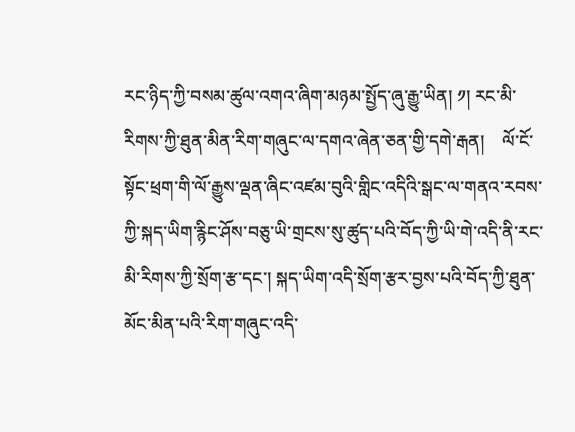རང་ཉིད་ཀྱི་བསམ་ཚུལ་འགའ་ཞིག་མཉམ་སྤྱོད་ཞུ་རྒྱུ་ཡིན། ༡། རང་མི་རིགས་ཀྱི་ཐུན་མིན་རིག་གཞུང་ལ་དགའ་ཞེན་ཅན་གྱི་དགེ་རྒན།    ལོ་ངོ་སྟོང་ཕྲག་གི་ལོ་རྒྱུས་ལྡན་ཞིང་འཛམ་བུའི་གླིང་འདིའི་སྒང་ལ་གནའ་རབས་ཀྱི་སྐད་ཡིག་རྙིང་ཤོས་བཅུ་ཡི་གྲངས་སུ་ཚུད་པའི་བོད་ཀྱི་ཡི་གེ་འདི་ནི་རང་མི་རིགས་ཀྱི་སྲོག་རྩ་དང་། སྐད་ཡིག་འདི་སྲོག་རྩར་བྱས་པའི་བོད་ཀྱི་ཐུན་མོང་མིན་པའི་རིག་གཞུང་འདི་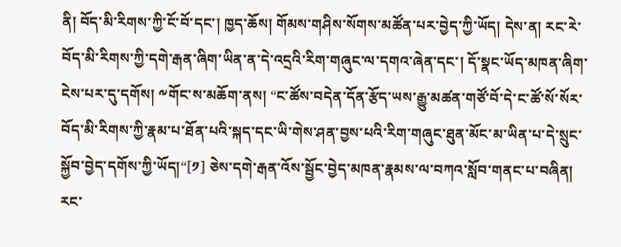ནི། བོད་མི་རིགས་ཀྱི་ངོ་བོ་དང་། ཁྱད་ཆོས། གོམས་གཤིས་སོགས་མཚོན་པར་བྱེད་ཀྱི་ཡོད། དེས་ན། རང་རེ་བོད་མི་རིགས་ཀྱི་དགེ་རྒན་ཞིག་ཡིན་ན་དེ་འདྲའི་རིག་གཞུང་ལ་དགའ་ཞེན་དང་། དོ་སྣང་ཡོད་མཁན་ཞིག་ངེས་པར་དུ་དགོས། ༸གོང་ས་མཆོག་ནས། “ང་ཚོས་བདེན་དོན་རྩོད་ཡས་རྒྱུ་མཚན་གཙོ་བོ་དེ་ང་ཚོ་སོ་སོར་བོད་མི་རིགས་ཀྱི་རྣམ་པ་ཐོན་པའི་སྐད་དང་ཡི་གེས་ཤན་བྱས་པའི་རིག་གཞུང་ཐུན་མོང་མ་ཡིན་པ་དེ་སྲུང་སྐྱོབ་བྱེད་དགོས་ཀྱི་ཡོད།“[༡] ཅེས་དགེ་རྒན་འོས་སྦྱོང་བྱེད་མཁན་རྣམས་ལ་བཀའ་སློབ་གནང་པ་བཞིན།  རང་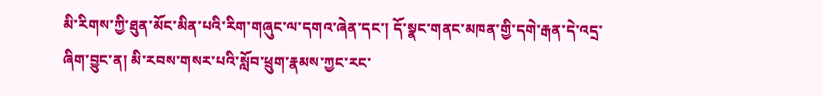མི་རིགས་ཀྱི་ཐུན་མོང་མིན་པའི་རིག་གཞུང་ལ་དགའ་ཞེན་དང་། དོ་སྣང་གནང་མཁན་གྱི་དགེ་རྒན་དེ་འདྲ་ཞིག་བྱུང་ན། མི་རབས་གསར་པའི་སློབ་ཕྲུག་རྣམས་ཀྱང་རང་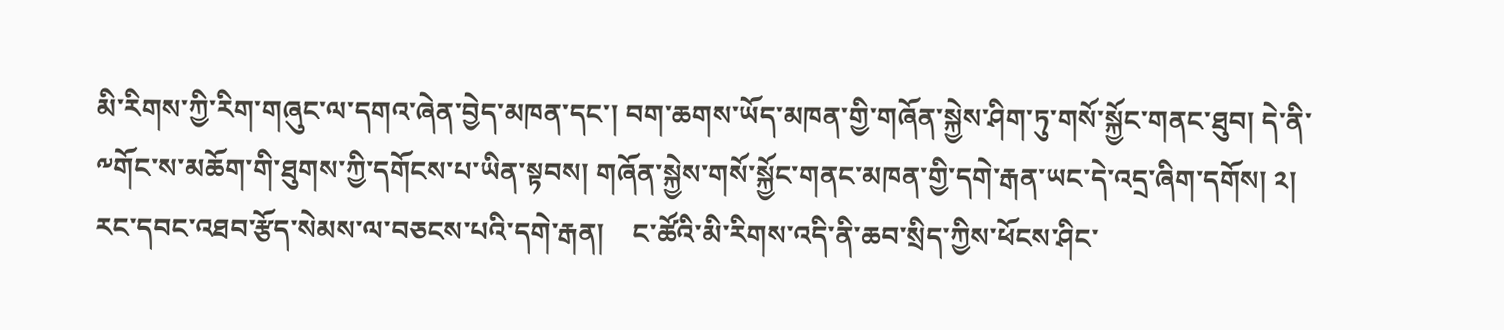མི་རིགས་ཀྱི་རིག་གཞུང་ལ་དགའ་ཞེན་བྱེད་མཁན་དང་། བག་ཆགས་ཡོད་མཁན་གྱི་གཞོན་སྐྱེས་ཤིག་ཏུ་གསོ་སྐྱོང་གནང་ཐུབ། དེ་ནི་༸གོང་ས་མཆོག་གི་ཐུགས་ཀྱི་དགོངས་པ་ཡིན་སྟབས། གཞོན་སྐྱེས་གསོ་སྐྱོང་གནང་མཁན་གྱི་དགེ་རྒན་ཡང་དེ་འདྲ་ཞིག་དགོས། ༢། རང་དབང་འཐབ་རྩོད་སེམས་ལ་བཅངས་པའི་དགེ་རྒན།    ང་ཚོའི་མི་རིགས་འདི་ནི་ཆབ་སྲིད་ཀྱིས་ཕོངས་ཤིང་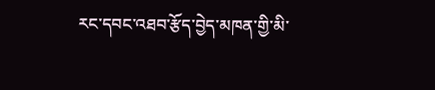རང་དབང་འཐབ་རྩོད་བྱེད་མཁན་གྱི་མི་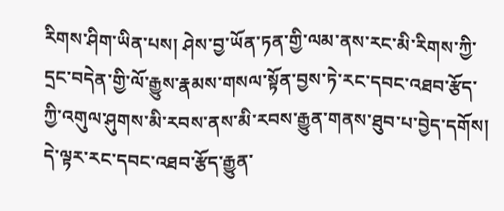རིགས་ཤིག་ཡིན་པས། ཤེས་བྱ་ཡོན་ཏན་གྱི་ལམ་ནས་རང་མི་རིགས་ཀྱི་དྲང་བདེན་གྱི་ལོ་རྒྱུས་རྣམས་གསལ་སྟོན་བྱས་ཏེ་རང་དབང་འཐབ་རྩོད་ཀྱི་འགུལ་ཤུགས་མི་རབས་ནས་མི་རབས་རྒྱུན་གནས་ཐུབ་པ་བྱེད་དགོས། དེ་ལྟར་རང་དབང་འཐབ་རྩོད་རྒྱུན་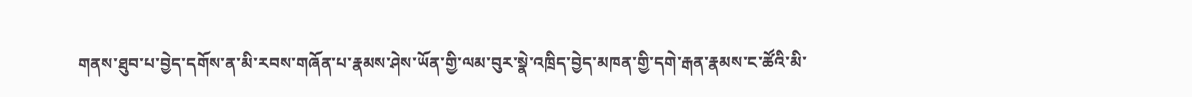གནས་ཐུབ་པ་བྱེད་དགོས་ན་མི་རབས་གཞོན་པ་རྣམས་ཤེས་ཡོན་གྱི་ལམ་བུར་སྣེ་འཁྲིད་བྱེད་མཁན་གྱི་དགེ་རྒན་རྣམས་ང་ཚོའི་མི་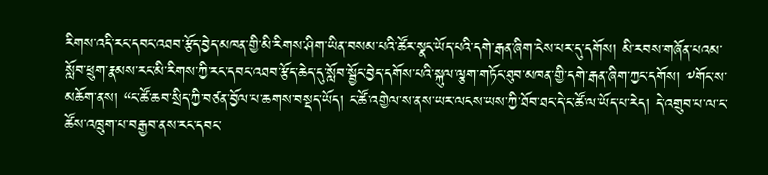རིགས་འདི་རང་དབང་འཐབ་རྩོད་བྱེད་མཁན་གྱི་མི་རིགས་ཤིག་ཡིན་བསམ་པའི་ཚོར་སྣང་ཡོད་པའི་དགེ་རྒན་ཞིག་ངེས་པར་དུ་དགོས། མི་རབས་གཞོན་པའམ་སློབ་ཕྲུག་རྣམས་རང་མི་རིགས་ཀྱི་རང་དབང་འཐབ་རྩོད་ཆེད་དུ་སློབ་སྦྱོང་བྱེད་དགོས་པའི་སྐུལ་ལྕག་གཏོང་ཐུབ་མཁན་གྱི་དགེ་རྒན་ཞིག་ཀྱང་དགོས། ༸གོང་ས་མཆོག་ནས། “ང་ཚོ་ཆབ་སྲིད་ཀྱི་བཙན་བྱོལ་པ་ཆགས་བསྡད་ཡོད། ང་ཚོ་འགྱེལ་ས་ནས་ཡར་ལངས་ཡས་ཀྱི་ཐོབ་ཐང་དེ་ང་ཚོ་ལ་ཡོད་པ་རེད། དེ་འགྲུབ་པ་ལ་ང་ཚོས་འཁྲུག་པ་བརྒྱབ་ནས་རང་དབང་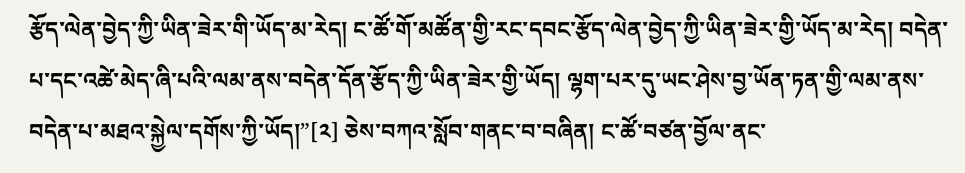རྩོད་ལེན་བྱེད་ཀྱི་ཡིན་ཟེར་གི་ཡོད་མ་རེད། ང་ཚོ་གོ་མཚོན་གྱི་རང་དབང་རྩོད་ལེན་བྱེད་ཀྱི་ཡིན་ཟེར་གྱི་ཡོད་མ་རེད། བདེན་པ་དང་འཚེ་མེད་ཞི་པའི་ལམ་ནས་བདེན་དོན་རྩོད་ཀྱི་ཡིན་ཟེར་གྱི་ཡོད། ལྷག་པར་དུ་ཡང་ཤེས་བྱ་ཡོན་ཏན་གྱི་ལམ་ནས་བདེན་པ་མཐའ་སྐྱེལ་དགོས་ཀྱི་ཡོད།”[༢] ཅེས་བཀའ་སློབ་གནང་བ་བཞིན། ང་ཚོ་བཙན་བྱོལ་ནང་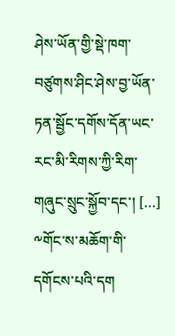ཤེས་ཡོན་གྱི་སྡེ་ཁག་བཙུགས་ཤིང་ཤེས་བྱ་ཡོན་ཏན་སྦྱོང་དགོས་དོན་ཡང་རང་མི་རིགས་ཀྱི་རིག་གཞུང་སྲུང་སྐྱོབ་དང་། […]
༸གོང་ས་མཆོག་གི་དགོངས་པའི་དག